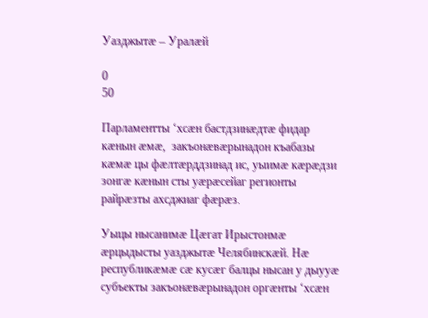Уазджытæ – Уралæй

0
50

Парламентты ‘хсæн бастдзинæдтæ фидар кæнын æмæ,  закъонæвæрынадон къабазы кæмæ цы фæлтæрддзинад ис, уыимæ кæрæдзи зонгæ кæнын сты уæрæсейаг регионты райрæзты ахсджиаг фæрæз.

Уыцы нысанимæ Цæгат Ирыстонмæ æрцыдысты уазджытæ Челябинскæй. Нæ республикæмæ сæ кусæг балцы нысан у дыууæ субъекты закъонæвæрынадон оргæнты ‘хсæн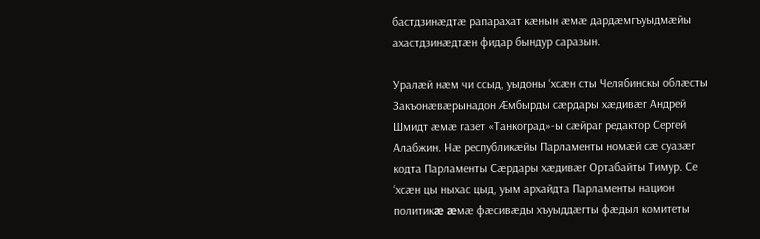бастдзинæдтæ рапарахат кæнын æмæ дардæмгъуыдмæйы ахастдзинæдтæн фидар бындур саразын.

Уралæй нæм чи ссыд, уыдоны ‘хсæн сты Челябинскы облæсты Закъонæвæрынадон Æмбырды сæрдары хæдивæг Андрей Шмидт æмæ газет «Танкоград»-ы сæйраг редактор Сергей Алабжин. Нæ республикæйы Парламенты номæй сæ суазæг кодта Парламенты Сæрдары хæдивæг Ортабайты Тимур. Се ‘хсæн цы ныхас цыд, уым архайдта Парламенты национ политикæ æмæ фæсивæды хъуыддæгты фæдыл комитеты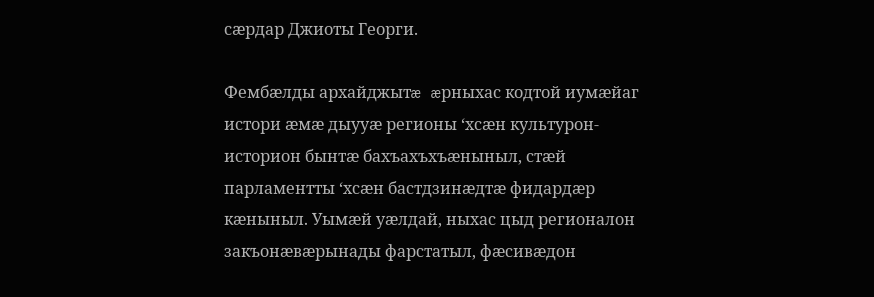сæрдар Джиоты Георги.

Фембæлды архайджытæ æрныхас кодтой иумæйаг истори æмæ дыууæ регионы ‘хсæн культурон-историон бынтæ бахъахъхъæныныл, стæй парламентты ‘хсæн бастдзинæдтæ фидардæр кæныныл. Уымæй уæлдай, ныхас цыд регионалон закъонæвæрынады фарстатыл, фæсивæдон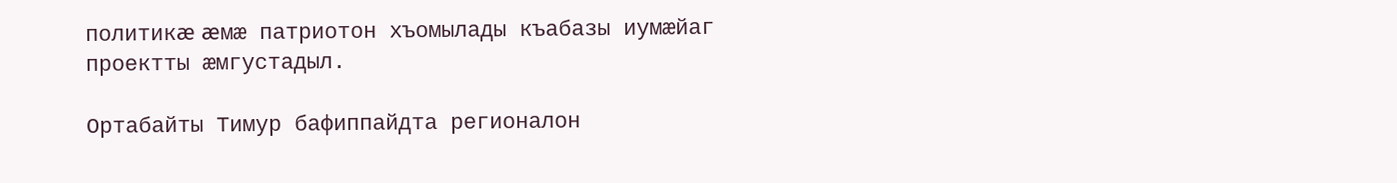политикæ æмæ патриотон хъомылады къабазы иумæйаг проектты æмгустадыл.

Ортабайты Тимур бафиппайдта регионалон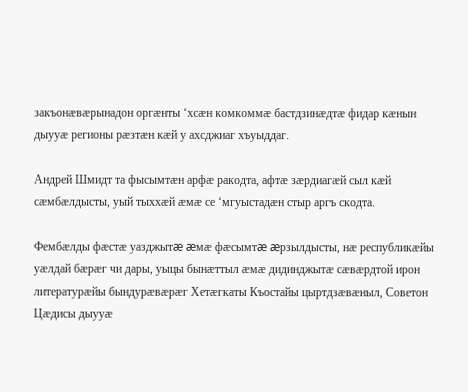закъонæвæрынадон оргæнты ‘хсæн комкоммæ бастдзинæдтæ фидар кæнын дыууæ регионы рæзтæн кæй у ахсджиаг хъуыддаг.

Андрей Шмидт та фысымтæн арфæ ракодта, афтæ зæрдиагæй сыл кæй сæмбæлдысты, уый тыххæй æмæ се ‘мгуыстадæн стыр аргъ скодта.

Фембæлды фæстæ уазджытæ æмæ фæсымтæ æрзылдысты, нæ республикæйы уæлдай бæрæг чи дары, уыцы бынæттыл æмæ дидинджытæ сæвæрдтой ирон литературæйы бындурæвæрæг Хетæгкаты Къостайы цыртдзæвæныл, Советон Цæдисы дыууæ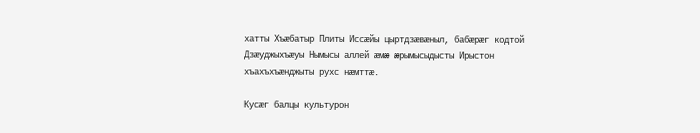хатты Хъæбатыр Плиты Иссæйы цыртдзæвæныл, бабæрæг кодтой Дзæуджыхъæуы Нымысы аллей æмæ æрымысыдысты Ирыстон хъахъхъæнджыты рухс нæмттæ.

Кусæг балцы культурон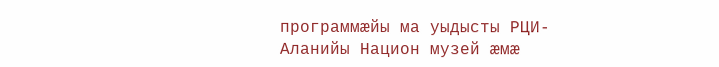программæйы ма уыдысты РЦИ-Аланийы Национ музей æмæ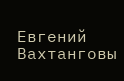Евгений Вахтанговы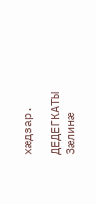хæдзар.

ДЕДЕГКАТЫ Зæлинæ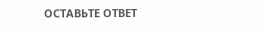ОСТАВЬТЕ ОТВЕТ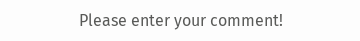Please enter your comment!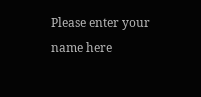Please enter your name here